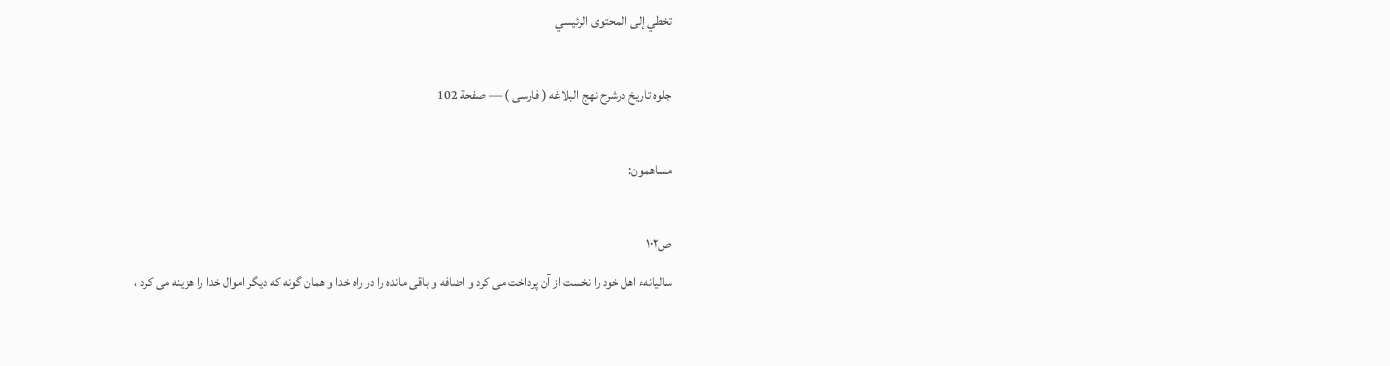تخطي إلى المحتوى الرئيسي

جلوه تاريخ درشرح نهج البلاغه ( فارسى ) — صفحة 102

مساهمون:

ص١٠٢
ساليانهء اهل خود را نخست از آن پرداخت مى كرد و اضافه و باقى مانده را در راه خدا و همان گونه كه ديگر اموال خدا را هزينه مى كرد ،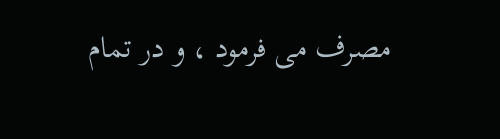مصرف مى فرمود ، و در تمام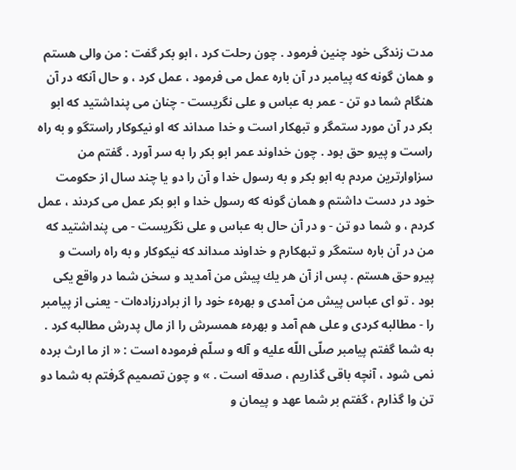مدت زندگى خود چنين فرمود . چون رحلت كرد ، ابو بكر گفت : من والى هستم و همان گونه كه پيامبر در آن باره عمل مى فرمود ، عمل كرد ، و حال آنكه در آن هنگام شما دو تن - عمر به عباس و على نگريست - چنان مى پنداشتيد كه ابو بكر در آن مورد ستمگر و تبهكار است و خدا مىداند كه او نيكوكار راستگو و به راه راست و پيرو حق بود . چون خداوند عمر ابو بكر را به سر آورد . گفتم من سزاوارترين مردم به ابو بكر و به رسول خدا و آن را دو يا چند سال از حكومت خود در دست داشتم و همان گونه كه رسول خدا و ابو بكر عمل مى كردند ، عمل كردم ، و شما دو تن - و در آن حال به عباس و على نگريست - مى پنداشتيد كه من در آن باره ستمگر و تبهكارم و خداوند مىداند كه نيكوكار و به راه راست و پيرو حق هستم . پس از آن هر يك پيش من آمديد و سخن شما در واقع يكى بود . تو اى عباس پيش من آمدى و بهرهء خود را از برادرزاده‌ات - يعنى از پيامبر را - مطالبه كردى و على هم آمد و بهرهء همسرش را از مال پدرش مطالبه كرد . به شما گفتم پيامبر صلّى اللّه عليه و آله و سلّم فرموده است : « از ما ارث برده نمى شود ، آنچه باقى گذاريم ، صدقه است . » و چون تصميم گرفتم به شما دو تن وا گذارم ، گفتم بر شما عهد و پيمان و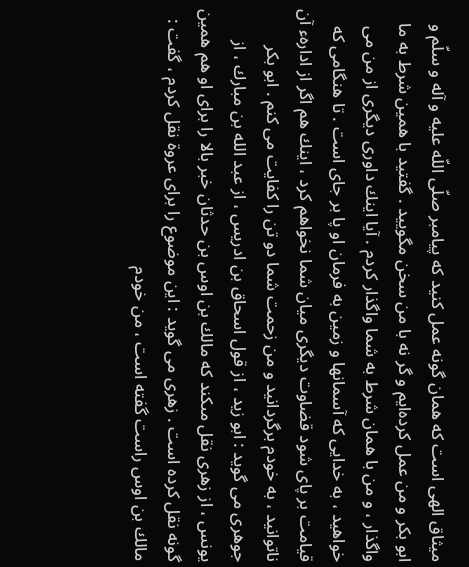ميثاق الهى است كه همان گونه عمل كنيد كه پيامبر صلّى اللّه عليه و آله و سلّم و ابو بكر و من عمل كرده‌ايم و گر نه با من سخن مگوييد . گفتيد با همين شرط به ما واگذار ، و من با همان شرط به شما واگذار كردم . آيا اينك داورى ديگرى از من مى خواهيد ، به خدايى كه آسمانها و زمين به فرمان او پا بر جاى است . تا هنگامى كه قيامت بر پاى شود قضاوت ديگرى ميان شما نخواهم كرد ، اينك هم اگر از ادارهء آن ناتوانيد ، به خودم برگردانيد و من زحمت شما دو تن را كفايت مى كنم . ابو بكر جوهرى مى گويد : ابو زيد ، از قول اسحاق بن ادريس ، از عبد الله بن مبارك ، از يونس ، از زهرى نقل مىكند كه مالك بن اوس بن حدثان خبر بالا را براى او هم همين گونه نقل كرده است . زهرى مى گويد : اين موضوع را براى عروة نقل كردم ، گفت : مالك بن اوس راست گفته است ، من خودم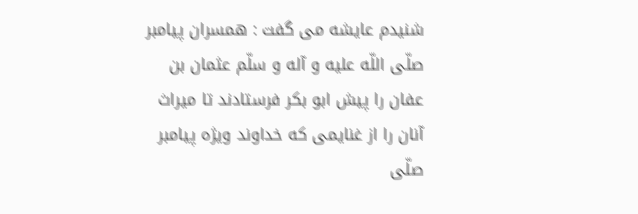شنيدم عايشه مى گفت : همسران پيامبر صلّى اللّه عليه و آله و سلّم عثمان بن عفان را پيش ابو بكر فرستادند تا ميراث آنان را از غنايمى كه خداوند ويژه پيامبر صلّى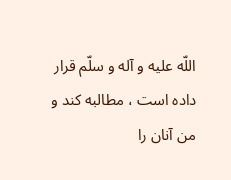اللّه عليه و آله و سلّم قرار داده است ، مطالبه كند و من آنان را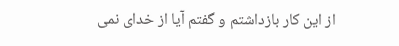از اين كار بازداشتم و گفتم آيا از خداى نمى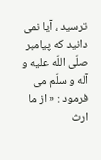ترسيد ، آيا نمى دانيد كه پيامبر صلّى اللّه عليه و آله و سلّم مى فرمود : « از ما ارث